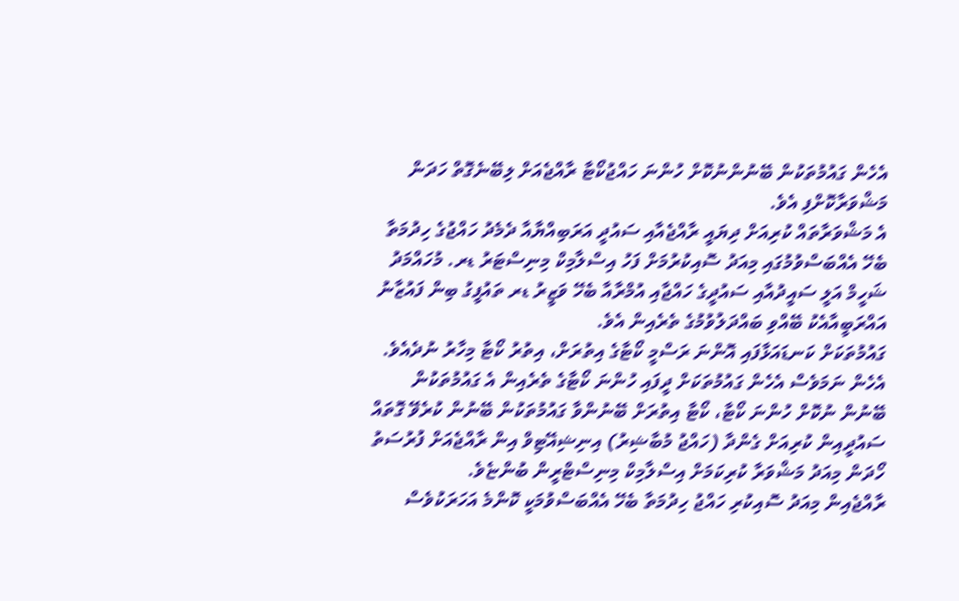އެހެން ގައުމުތަކުން ބޭނުންނުކޮށް ހުންނަ ހައްޖުކޯޓާ ރާއްޖެއަށް ލިބޭނެގޮތް ހަދަން މަޝްވަރާކޮށްފި އެވެ.
އެ މަޝްވަރާތައް ކުރިއަށް ދިޔައީ ރާއްޖެއާއި ސައުދީ އަރަބިއްޔާއާ ދެމެދު ހައްޖުގެ ހިދުމަތާ ބެހޭ އެއްބަސްވުމުގައި މިއަދު ސޮއިކުރުމަށް ފަހު އިސްލާމިކް މިނިސްޓަރު ޑރ. މުހައްމަދު ޝަހީމް އަލީ ސައީދުއާއި ސައުދީގެ ހައްޖާއި އުމްރާއާ ބެހޭ ވަޒީރު ޑރ ތައުފީގު ބިން ފައުޒާނު އައްރަބީއާއެކު ބޭއްވި ބައްދަލުވުމުގެ ތެރެއިން އެވެ.
ގައުމުތަކަށް ކަނޑައަޅާފައި އޮންނަ ރަސްމީ ކޯޓާގެ އިތުރަށް، އިތުރު ކޯޓާ މިހާރު ނުދެއެވެ.
އެހެން ނަމަވެސް އެހެން ގައުމުތަކަށް ދީފައި ހުންނަ ކޯޓާގެ ތެރެއިން އެ ގައުމުތަކުން ބޭނުން ނުކޮށް ހުންނަ ކޯޓާ، ކޯޓާ އިތުރަށް ބޭނުންވާ ގައުމުތަކުން ބޭނުން ކުރެވޭ ގޮތައް ސައުދީއިން ކުރިއަށް ގެންދާ (ހައްޖު މުބާޝިރު) އިނިޝިއޭޓިވް އިން ރާއްޖެއަށް ފުރުސަތު ހޯދަން މިއަދު މަޝްވަރާ ކުރިކަމަށް އިސްލާމިކް މިނިސްޓްރީން ބުންޏެވެ.
ރާއްޖެއިން މިއަދު ސޮއިކުރި ހައްޖު ހިދުމަތާ ބެހޭ އެއްބަސްވުމަކީ ކޮންމެ އަހަރަކުވެސް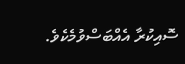ސޮއިކުރާ އެއްބަސްވުމެކެވެ.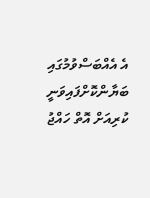އެ އެއްބަސްވުމުގައި ބަޔާންކޮށްފައިވަނީ ކުރިއަށް އޮތް ހައްޖު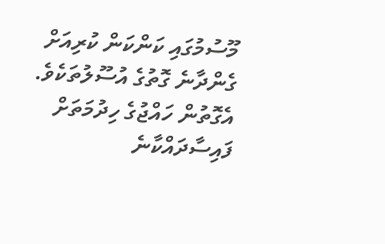މޫސުމުގައި ކަންކަން ކުރިއަށް ގެންދާނެ ގޮތުގެ އުސޫލުތަކެވެ. އެގޮތުން ހައްޖުގެ ހިދުމަތަށް ފައިސާދައްކާނެ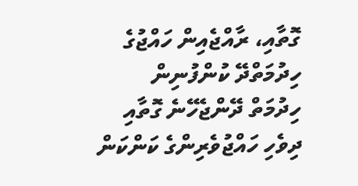ގޮތާއި، ރާއްޖެއިން ހައްޖުގެ ހިދުމަތްދޭ ކުންފުނިން ހިދުމަތް ދޭންޖެހޭނެ ގޮތާއި ދިވެހި ހައްޖުވެރިންގެ ކަންކަން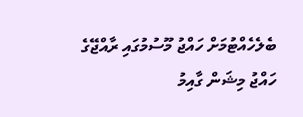ބެލެހެއްޓުމަށް ހައްޖު މޫސުމުގައި ރާއްޖޭގެ ހައްޖު މިޝަން ގާއިމު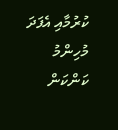ކުރުމާއި އެފަދަ މުހިންމު ކަންކަން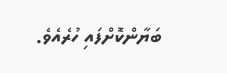ބަޔާންކޮށްފައި ހުރެއެވެ.